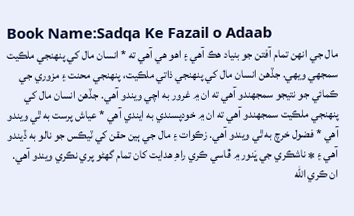Book Name:Sadqa Ke Fazail o Adaab
مال جي انهن تمام آفتن جو بنياد هڪ آهي ۽ اهو هي آهي ته * انسان مال کي پنهنجي ملڪيت سمجهي ويهي. جڏهن انسان مال کي پنهنجي ذاتي ملڪيت، پنهنجي محنت ۽ مزوري جي ڪمائي جو نتيجو سمجهندو آهي ته ان ۾ غرور به اچي ويندو آهي. جڏهن انسان مال کي پنهنجي ملڪيت سمجهندو آهي ته ان ۾ خودپسندي به ايندي آهي * عياش پرست به ٿي ويندو آهي * فضول خرچ به ٿي ويندو آهي. زڪوات ۽ مال جي ٻين حقن کي ٽيڪس جو نالو به ڏيندو آهي ۽ * ناشڪري جي ڀَنور ۾ ڦاسي ڪري راھِ هدايت کان تمام گهڻو پري نڪري ويندو آهي.
ان ڪري الله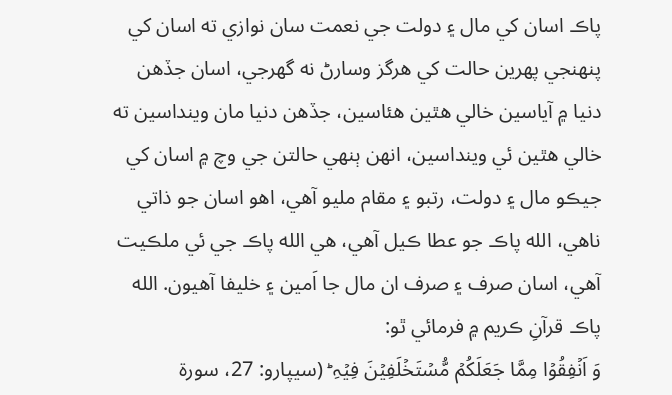پاڪ اسان کي مال ۽ دولت جي نعمت سان نوازي ته اسان کي پنهنجي پهرين حالت کي هرگز وسارڻ نه گهرجي، اسان جڏهن دنيا ۾ آياسين خالي هٿين هئاسين، جڏهن دنيا مان وينداسين ته خالي هٿين ئي وينداسين، انهن ٻنهي حالتن جي وچ ۾ اسان کي جيڪو مال ۽ دولت، رتبو ۽ مقام مليو آهي، اهو اسان جو ذاتي ناهي، الله پاڪ جو عطا ڪيل آهي، هي الله پاڪ جي ئي ملڪيت آهي، اسان صرف ۽ صرف ان مال جا اَمين ۽ خليفا آهيون. الله پاڪ قرآنِ ڪريم ۾ فرمائي ٿو:
وَ اَنۡفِقُوۡا مِمَّا جَعَلَکُمۡ مُّسۡتَخۡلَفِیۡنَ فِیۡہِ ؕ (سيپارو: 27، سورة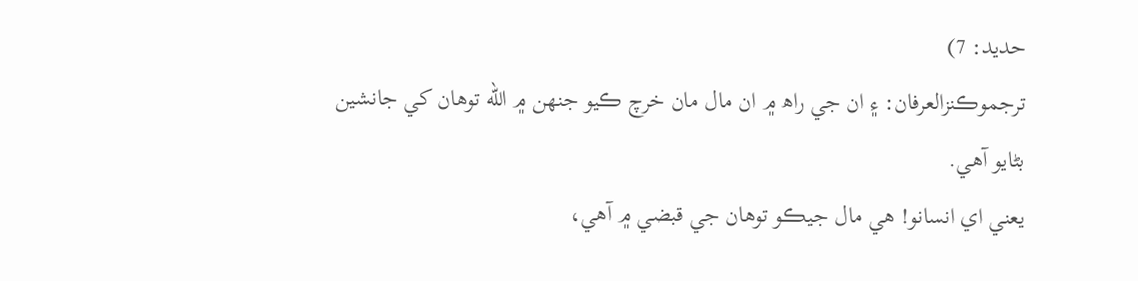حديد: 7)
ترجموڪنزالعرفان: ۽ ان جي راھ ۾ ان مال مان خرچ ڪيو جنهن ۾ الله توهان کي جانشين بڻايو آهي.
يعني اي انسانو! هي مال جيڪو توهان جي قبضي ۾ آهي،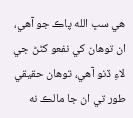هي سڀ الله پاڪ جو آهي، ان توهان کي نفعو کڻڻ جي لاءِ ڏنو آهي، توهان حقيقي طور تي ان جا مالڪ نه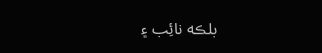بلڪه نائِب ۽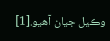وڪيل جيان آهيو.[1]